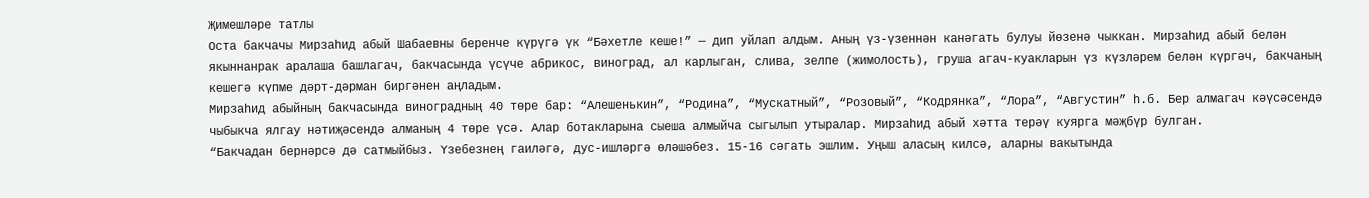Җимешләре татлы
Оста бакчачы Мирзаһид абый Шабаевны беренче күрүгә үк “Бәхетле кеше!” — дип уйлап алдым. Аның үз-үзеннән канәгать булуы йөзенә чыккан. Мирзаһид абый белән якыннанрак аралаша башлагач, бакчасында үсүче абрикос, виноград, ал карлыган, слива, зелпе (жимолость), груша агач-куакларын үз күзләрем белән күргәч, бакчаның кешегә күпме дәрт-дәрман биргәнен аңладым.
Мирзаһид абыйның бакчасында виноградның 40 төре бар: “Алешенькин”, “Родина”, “Мускатный”, “Розовый”, “Кодрянка”, “Лора”, “Августин” һ.б. Бер алмагач кәүсәсендә чыбыкча ялгау нәтиҗәсендә алманың 4 төре үсә. Алар ботакларына сыеша алмыйча сыгылып утыралар. Мирзаһид абый хәтта терәү куярга мәҗбүр булган.
“Бакчадан бернәрсә дә сатмыйбыз. Үзебезнең гаиләгә, дус-ишләргә өләшәбез. 15-16 сәгать эшлим. Уңыш аласың килсә, аларны вакытында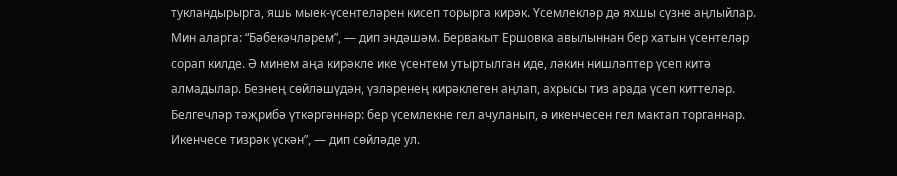тукландырырга, яшь мыек-үсентеләрен кисеп торырга кирәк. Үсемлекләр дә яхшы сүзне аңлыйлар. Мин аларга: “Бәбекәчләрем”, — дип эндәшәм. Бервакыт Ершовка авылыннан бер хатын үсентеләр сорап килде. Ә минем аңа кирәкле ике үсентем утыртылган иде, ләкин нишләптер үсеп китә алмадылар. Безнең сөйләшүдән, үзләренең кирәклеген аңлап, ахрысы тиз арада үсеп киттеләр. Белгечләр тәҗрибә үткәргәннәр: бер үсемлекне гел ачуланып, ә икенчесен гел мактап торганнар. Икенчесе тизрәк үскән”, — дип сөйләде ул.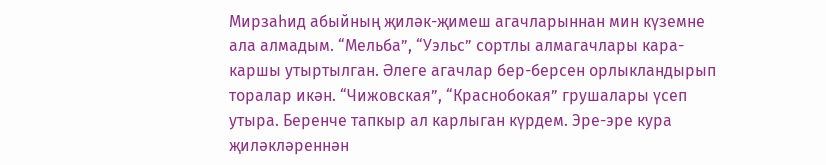Мирзаһид абыйның җиләк-җимеш агачларыннан мин күземне ала алмадым. “Мельба”, “Уэльс” сортлы алмагачлары кара-каршы утыртылган. Әлеге агачлар бер-берсен орлыкландырып торалар икән. “Чижовская”, “Краснобокая” грушалары үсеп утыра. Беренче тапкыр ал карлыган күрдем. Эре-эре кура җиләкләреннән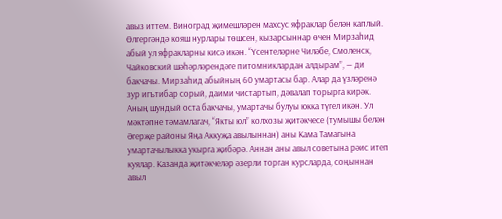авыз иттем. Виноград җимешләрен махсус яфраклар белән каплый. Өлгергәндә кояш нурлары төшсен, кызарсыннар өчен Мирзаһид абый ул яфракларны кисә икән. “Үсентеләрне Чиләбе, Смоленск, Чайковский шәһәрләрендәге питомниклардан алдырам”, — ди бакчачы. Мирзаһид абыйның 60 умартасы бар. Алар да үзләренә зур игътибар сорый, даими чистартып, дәвалап торырга кирәк.
Аның шундый оста бакчачы, умартачы булуы юкка түгел икән. Ул мәктәпне тәмамлагач, “Якты юл” колхозы җитәкчесе (тумышы белән Әгерҗе районы Яңа Аккуҗа авылыннан) аны Кама Тамагына умартачылыкка укырга җибәрә. Аннан аны авыл советына рәис итеп куялар. Казанда җитәкчеләр әзерли торган курсларда, соңыннан авыл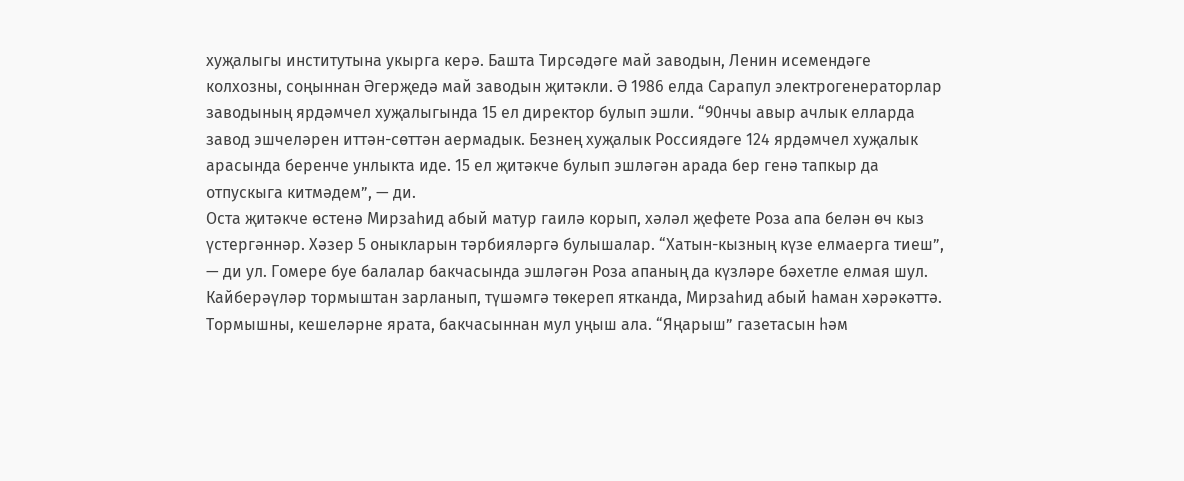хуҗалыгы институтына укырга керә. Башта Тирсәдәге май заводын, Ленин исемендәге колхозны, соңыннан Әгерҗедә май заводын җитәкли. Ә 1986 елда Сарапул электрогенераторлар заводының ярдәмчел хуҗалыгында 15 ел директор булып эшли. “90нчы авыр ачлык елларда завод эшчеләрен иттән-сөттән аермадык. Безнең хуҗалык Россиядәге 124 ярдәмчел хуҗалык арасында беренче унлыкта иде. 15 ел җитәкче булып эшләгән арада бер генә тапкыр да отпускыга китмәдем”, — ди.
Оста җитәкче өстенә Мирзаһид абый матур гаилә корып, хәләл җефете Роза апа белән өч кыз үстергәннәр. Хәзер 5 оныкларын тәрбияләргә булышалар. “Хатын-кызның күзе елмаерга тиеш”, — ди ул. Гомере буе балалар бакчасында эшләгән Роза апаның да күзләре бәхетле елмая шул.
Кайберәүләр тормыштан зарланып, түшәмгә төкереп ятканда, Мирзаһид абый һаман хәрәкәттә. Тормышны, кешеләрне ярата, бакчасыннан мул уңыш ала. “Яңарыш” газетасын һәм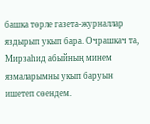башка төрле газета-журналлар яздырып укып бара. Очрашкач та, Мирзаһид абыйның минем язмаларымны укып баруын ишетеп сөендем.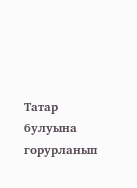Татар булуына горурланып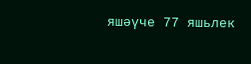яшәүче 77 яшьлек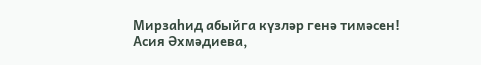Мирзаһид абыйга күзләр генә тимәсен!
Асия Әхмәдиева,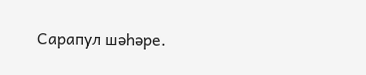Сарапул шәһәре.